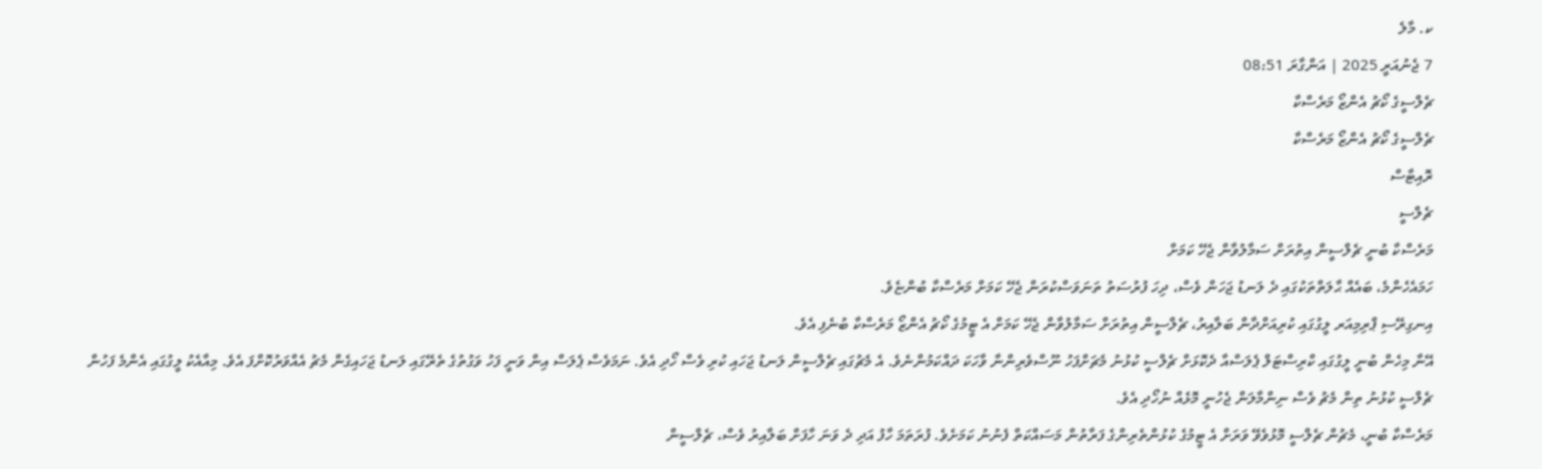ކ. މާލެ
7 ޖެނުއަރީ 2025 | އަންގާރަ 08:51
ޗެލްސީގެ ކޯޗު އެންޒޯ މަރެސްކާ
ޗެލްސީގެ ކޯޗު އެންޒޯ މަރެސްކާ
ރޮއިޓާސް
ޗެލްސީ
މަރެސްކާ ބުނީ ޗެލްސީން އިތުރަށް ސަމާލުވާން ޖެހޭ ކަމަށް
ހަމައެހެންމެ، ބައެއް ޙާލަތްތަކުގައި ދެ ލަނޑު ޖަހަން ވެސް، ދިހަ ފުރުސަތު ތަނަވަސްކުރަން ޖެހޭ ކަމަށް މަރެސްކާ ބުންޏެވެ.
އިނގިރޭސި ޕްރިމިއަރ ލީގުގައި ކުރިއަށްދާން ބަލާއިރު، ޗެލްސީން އިތުރަށް ސަމާލުވާން ޖެހޭ ކަމަށް އެ ޓީމުގެ ކޯޗު އެންޒޯ މަރެސްކާ ބުނެފި އެވެ.
އޭނާ މިހެން ބުނީ ލީގުގައި ކްރިސްޓަލް ޕެލަސްއާ ދެކޮޅަށް ޗެލްސީ ކުޅުނު މެޗަށްފަހު ނޫސްވެރިންނާ ވާހަކަ ދައްކަމުންނެވެ. އެ މެޗުގައި ޗެލްސީން ލަނޑު ޖަހައި ކުރި ވެސް ހޯދި އެވެ. ނަމަވެސް ޕެލަސް އިން ވަނީ ފަހު ވަގުތުގެ ތެރޭގައި ލަނޑު ޖަހައިގެން މެޗު އެއްވަރުކޮށްފަ އެވެ. މިއާއެކު ލީގުގައި އެންމެ ފަހުން ޗެލްސީ ކުޅުނު ތިން މެޗު ވެސް ނިންމާލަން ޖެހުނީ މޮޅެއް ނުހޯދި އެވެ.
މަރެސްކާ ބުނީ، މެޗުން ޗެލްސީ މޮޅުވެވޭ ވަރަށް އެ ޓީމުގެ ކުޅުންތެރިންގެ ފަރާތުން މަސައްކަތް ފެނުނު ކަމަށެވެ. ފުރަތަމަ ހާފު އަދި ދެ ވަނަ ހާފަށް ބަލާއިރު ވެސް، ޗެލްސީން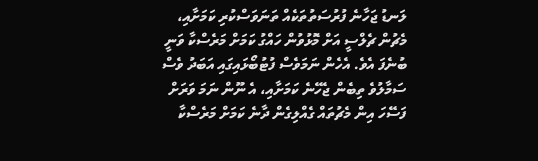ލަނޑު ޖަހާނެ ފުރުސަތުތަކެއް ތަނަވަސްކުރި ކަމަށާއި، މެޗުން ޗެލްސީ އަށް މޮޅުވުން ހައްގު ކަމަށް މަރެސްކާ ވަނީ ބުނެފަ އެވެ. އެހެން ނަމަވެސް ފުޓުބޯޅައިގައި އަބަދު ވެސް ސަމާލުވެ ތިބެން ޖެހޭނެ ކަމަށާއި، އެ ނޫން ނަމަ ވަރަށް ފަސޭހަ އިން މެޗުތައް ގެއްލިގެން ދާނެ ކަމަށް މަރެސްކާ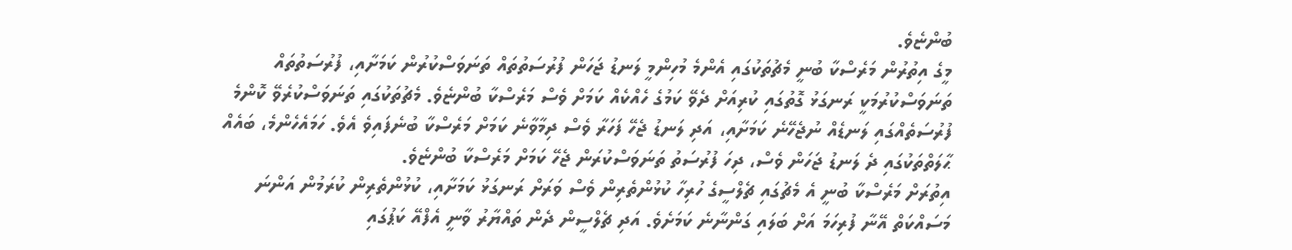ބުންޏެވެ.
މީގެ އިތުރުން މަރެސްކާ ބުނީ މެޗުތަކުގައި އެންމެ މުހިންމީ ލަނޑު ޖަހަން ފުރުސަތުތައް ތަނަވަސްކުރުން ކަމަށާއި، ފުރުސަތުތައް ތަނަވަސްކުރުމަކީ ރަނގަޅު ގޮތުގައި ކުރިއަށް ދެވޭ ކަމުގެ ހެއްކެއް ކަމަށް ވެސް މަރެސްކާ ބުންޏެވެ. މެޗުތަކުގައި ތަނަވަސްކުރެވޭ ކޮންމެ ފުރުސަތެއްގައި ލަނޑެއް ނުޖެހޭނެ ކަމަށާއި، އަދި ލަނޑު ޖެހޭ ފަހަރާ ވެސް ދިމާވާނެ ކަމަށް މަރެސްކާ ބުނެފައިވެ އެވެ. ހަމައެހެންމެ، ބައެއް ޙާލަތްތަކުގައި ދެ ލަނޑު ޖަހަން ވެސް، ދިހަ ފުރުސަތު ތަނަވަސްކުރަން ޖެހޭ ކަމަށް މަރެސްކާ ބުންޏެވެ.
އިތުރަށް މަރެސްކާ ބުނީ އެ މެޗުގައި ޗެލްސީގެ ހުރިހާ ކުޅުންތެރިން ވެސް ވަރަށް ރަނގަޅު ކަމަށާއި، ކުޅުންތެރިން ކުރަމުން އަންނަ މަސައްކަތް އޭނާ ފުރިހަމަ އަށް ބަލައި ގަންނާނެ ކަމަށެވެ. އަދި ޗެލްސީން ދެން ތައްޔާރު ވާނީ އެފްއޭ ކަޕުގައި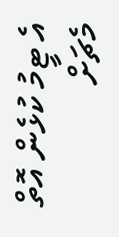އެ ޓީމު ކުޅެން އޮތް މެޗަށް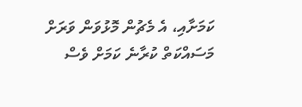ކަމަށާއި، އެ މެޗުން މޮޅުވަން ވަރަށް މަސައްކަތް ކުރާނެ ކަމަށް ވެސް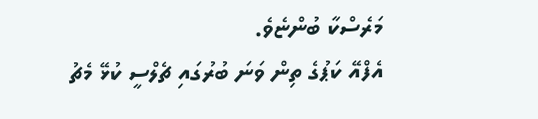މަރެސްކާ ބުންޏެވެ.
އެފްއޭ ކަޕުގެ ތިން ވަނަ ބުރުގައި ޗެލްސީ ކުޅޭ މެޗު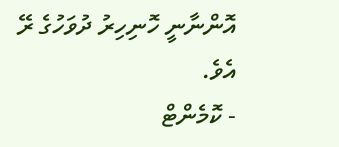އޮންނާނީ ހޮނިހިރު ދުވަހުގެ ރޭ އެވެ.
- ކޮމެންޓް